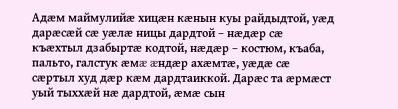Адæм маймулийæ хицæн кæнын куы райдыдтой, уæд дарæсæй сæ уæлæ ницы дардтой – нæдæр сæ къæхтыл дзабыртæ кодтой, нæдæр – костюм, къаба, пальто, галстук æмæ æндæр ахæмтæ, уæдæ сæ сæртыл худ дæр кæм дардтаиккой. Дарæс та æрмæст уый тыххæй нæ дардтой, æмæ сын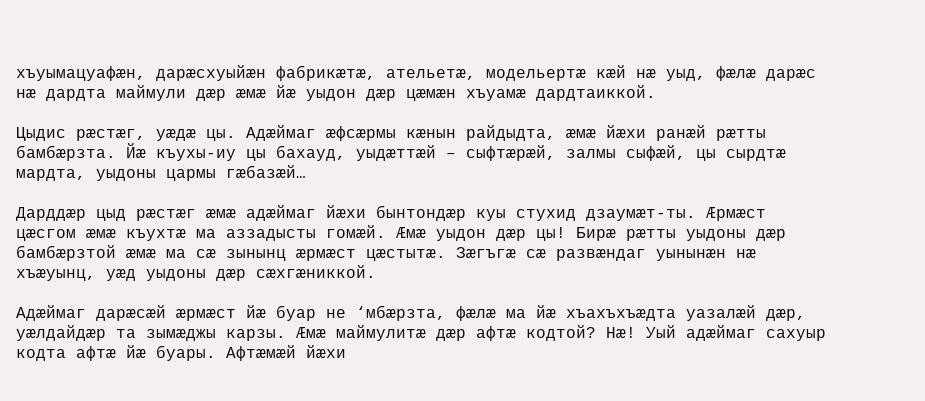хъуымацуафæн, дарæсхуыйæн фабрикæтæ, ательетæ, модельертæ кæй нæ уыд, фæлæ дарæс нæ дардта маймули дæр æмæ йæ уыдон дæр цæмæн хъуамæ дардтаиккой.

Цыдис рæстæг, уæдæ цы. Адæймаг æфсæрмы кæнын райдыдта, æмæ йæхи ранæй рæтты бамбæрзта. Йæ къухы-иу цы бахауд, уыдæттæй – сыфтæрæй, залмы сыфæй, цы сырдтæ мардта, уыдоны цармы гæбазæй…

Дарддæр цыд рæстæг æмæ адæймаг йæхи бынтондæр куы стухид дзаумæт-ты. Æрмæст цæсгом æмæ къухтæ ма аззадысты гомæй. Æмæ уыдон дæр цы! Бирæ рæтты уыдоны дæр бамбæрзтой æмæ ма сæ зынынц æрмæст цæстытæ. Зæгъгæ сæ развæндаг уынынæн нæ хъæуынц, уæд уыдоны дæр сæхгæниккой.

Адæймаг дарæсæй æрмæст йæ буар не ‘мбæрзта, фæлæ ма йæ хъахъхъæдта уазалæй дæр, уæлдайдæр та зымæджы карзы. Æмæ маймулитæ дæр афтæ кодтой? Нæ! Уый адæймаг сахуыр кодта афтæ йæ буары. Афтæмæй йæхи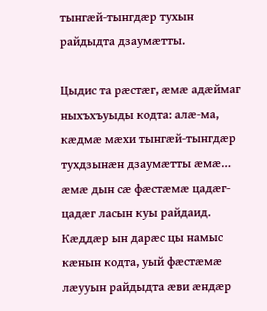тынгæй-тынгдæр тухын райдыдта дзаумæтты.

Цыдис та рæстæг, æмæ адæймаг ныхъхъуыды кодта: алæ-ма, кæдмæ мæхи тынгæй-тынгдæр тухдзынæн дзаумæтты æмæ… æмæ дын сæ фæстæмæ цадæг-цадæг ласын куы райдаид. Кæддæр ын дарæс цы намыс кæнын кодта, уый фæстæмæ лæууын райдыдта æви æндæр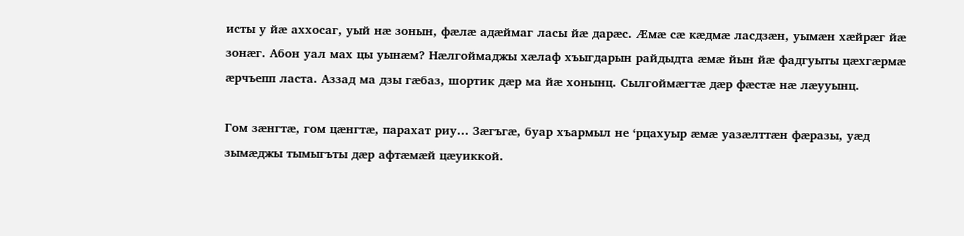исты у йæ аххосаг, уый нæ зонын, фæлæ адæймаг ласы йæ дарæс. Æмæ сæ кæдмæ ласдзæн, уымæн хæйрæг йæ зонæг. Абон уал мах цы уынæм? Нæлгоймаджы хæлаф хъыгдарын райдыдта æмæ йын йæ фадгуыты цæхгæрмæ æрчъепп ласта. Аззад ма дзы гæбаз, шортик дæр ма йæ хонынц. Сылгоймæгтæ дæр фæстæ нæ лæууынц.

Гом зæнгтæ, гом цæнгтæ, парахат риу… Зæгъгæ, буар хъармыл не ‘рцахуыр æмæ уазæлттæн фæразы, уæд зымæджы тымыгъты дæр афтæмæй цæуиккой.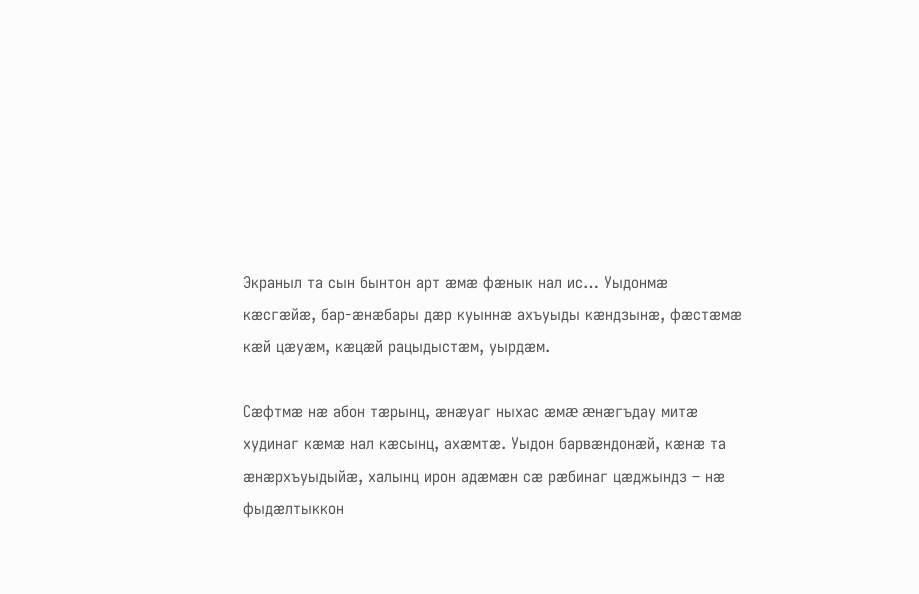Экраныл та сын бынтон арт æмæ фæнык нал ис… Уыдонмæ кæсгæйæ, бар-æнæбары дæр куыннæ ахъуыды кæндзынæ, фæстæмæ кæй цæуæм, кæцæй рацыдыстæм, уырдæм.

Сæфтмæ нæ абон тæрынц, æнæуаг ныхас æмæ æнæгъдау митæ худинаг кæмæ нал кæсынц, ахæмтæ. Уыдон барвæндонæй, кæнæ та æнæрхъуыдыйæ, халынц ирон адæмæн сæ рæбинаг цæджындз – нæ фыдæлтыккон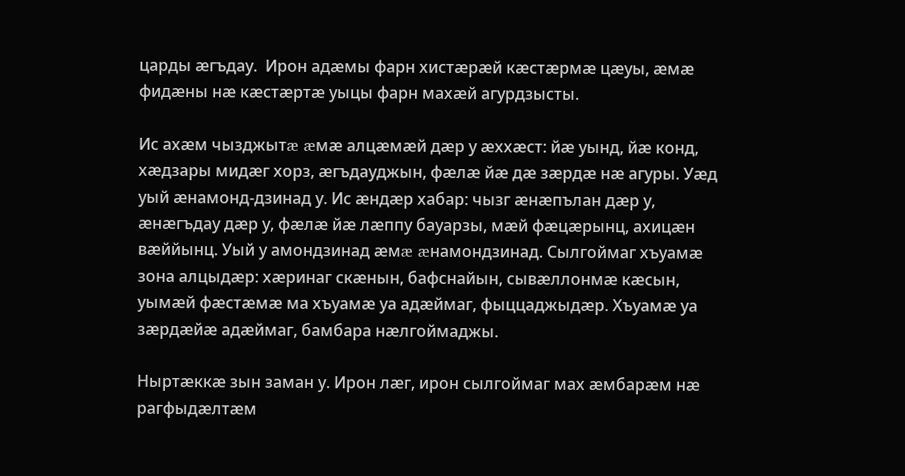царды æгъдау.  Ирон адæмы фарн хистæрæй кæстæрмæ цæуы, æмæ фидæны нæ кæстæртæ уыцы фарн махæй агурдзысты.

Ис ахæм чызджытæ æмæ алцæмæй дæр у æххæст: йæ уынд, йæ конд, хæдзары мидæг хорз, æгъдауджын, фæлæ йæ дæ зæрдæ нæ агуры. Уæд уый æнамонд-дзинад у. Ис æндæр хабар: чызг æнæпълан дæр у, æнæгъдау дæр у, фæлæ йæ лæппу бауарзы, мæй фæцæрынц, ахицæн вæййынц. Уый у амондзинад æмæ æнамондзинад. Сылгоймаг хъуамæ зона алцыдæр: хæринаг скæнын, бафснайын, сывæллонмæ кæсын, уымæй фæстæмæ ма хъуамæ уа адæймаг, фыццаджыдæр. Хъуамæ уа зæрдæйæ адæймаг, бамбара нæлгоймаджы.

Ныртæккæ зын заман у. Ирон лæг, ирон сылгоймаг мах æмбарæм нæ рагфыдæлтæм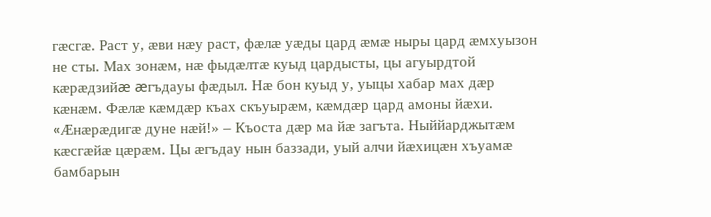гæсгæ. Раст у, æви нæу раст, фæлæ уæды цард æмæ ныры цард æмхуызон не сты. Мах зонæм, нæ фыдæлтæ куыд цардысты, цы агуырдтой кæрæдзийæ æгъдауы фæдыл. Нæ бон куыд у, уыцы хабар мах дæр кæнæм. Фæлæ кæмдæр къах скъуырæм, кæмдæр цард амоны йæхи. «Æнæрæдигæ дуне нæй!» – Къоста дæр ма йæ загъта. Ныййарджытæм кæсгæйæ цæрæм. Цы æгъдау нын баззади, уый алчи йæхицæн хъуамæ бамбарын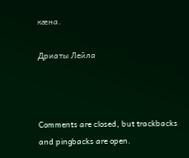кæна.

Дриаты Лейла



Comments are closed, but trackbacks and pingbacks are open.